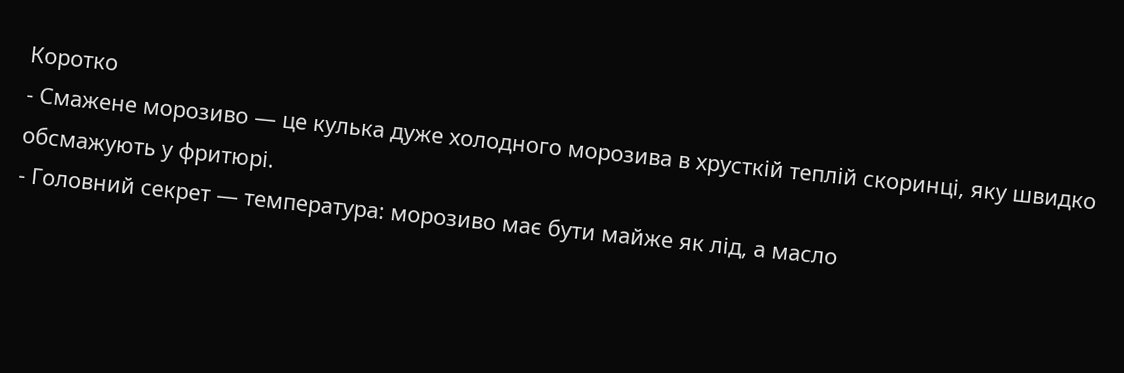Коротко
- Смажене морозиво — це кулька дуже холодного морозива в хрусткій теплій скоринці, яку швидко обсмажують у фритюрі.
- Головний секрет — температура: морозиво має бути майже як лід, а масло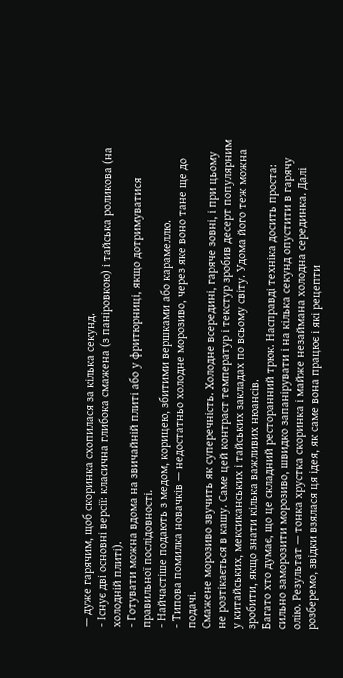— дуже гарячим, щоб скоринка схопилася за кілька секунд.
- Існує дві основні версії: класична глибока смажена (з паніровкою) і тайська роликова (на холодній плиті).
- Готувати можна вдома на звичайній плиті або у фритюрниці, якщо дотримуватися правильної послідовності.
- Найчастіше подають з медом, корицею, збитими вершками або карамеллю.
- Типова помилка новачків — недостатньо холодне морозиво, через яке воно тане ще до подачі.
Смажене морозиво звучить як суперечність. Холодне всередині, гаряче зовні, і при цьому не розтікається в кашу. Саме цей контраст температур і текстур зробив десерт популярним у китайських, мексиканських і тайських закладах по всьому світу. Удома його теж можна зробити, якщо знати кілька важливих нюансів.
Багато хто думає, що це складний ресторанний трюк. Насправді техніка досить проста: сильно заморозити морозиво, швидко запанірувати і на кілька секунд опустити в гарячу олію. Результат — тонка хрустка скоринка і майже незаймана холодна серединка. Далі розберемо, звідки взялася ця ідея, як саме вона працює і які рецепти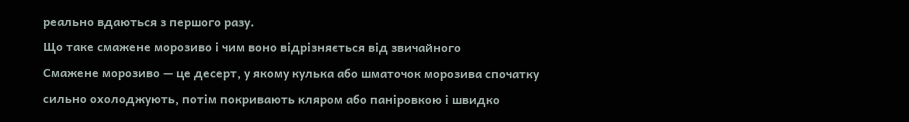реально вдаються з першого разу.
Що таке смажене морозиво і чим воно відрізняється від звичайного
Смажене морозиво — це десерт, у якому кулька або шматочок морозива спочатку сильно охолоджують, потім покривають кляром або паніровкою і швидко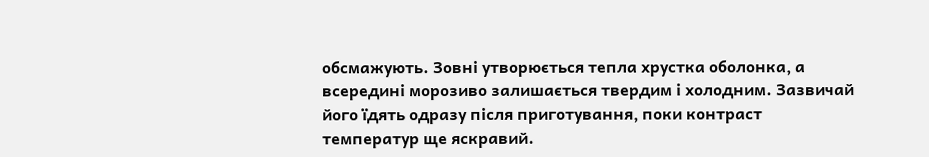обсмажують. Зовні утворюється тепла хрустка оболонка, а всередині морозиво залишається твердим і холодним. Зазвичай його їдять одразу після приготування, поки контраст температур ще яскравий.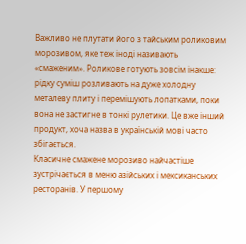Важливо не плутати його з тайським роликовим морозивом, яке теж іноді називають «смаженим». Роликове готують зовсім інакше: рідку суміш розливають на дуже холодну металеву плиту і перемішують лопатками, поки вона не застигне в тонкі рулетики. Це вже інший продукт, хоча назва в українській мові часто збігається.
Класичне смажене морозиво найчастіше зустрічається в меню азійських і мексиканських ресторанів. У першому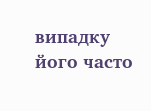випадку його часто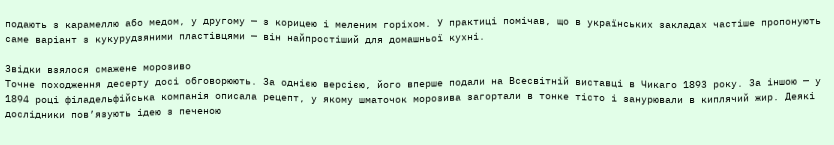подають з карамеллю або медом, у другому — з корицею і меленим горіхом. У практиці помічав, що в українських закладах частіше пропонують саме варіант з кукурудзяними пластівцями — він найпростіший для домашньої кухні.

Звідки взялося смажене морозиво
Точне походження десерту досі обговорюють. За однією версією, його вперше подали на Всесвітній виставці в Чикаго 1893 року. За іншою — у 1894 році філадельфійська компанія описала рецепт, у якому шматочок морозива загортали в тонке тісто і занурювали в киплячий жир. Деякі дослідники пов’язують ідею з печеною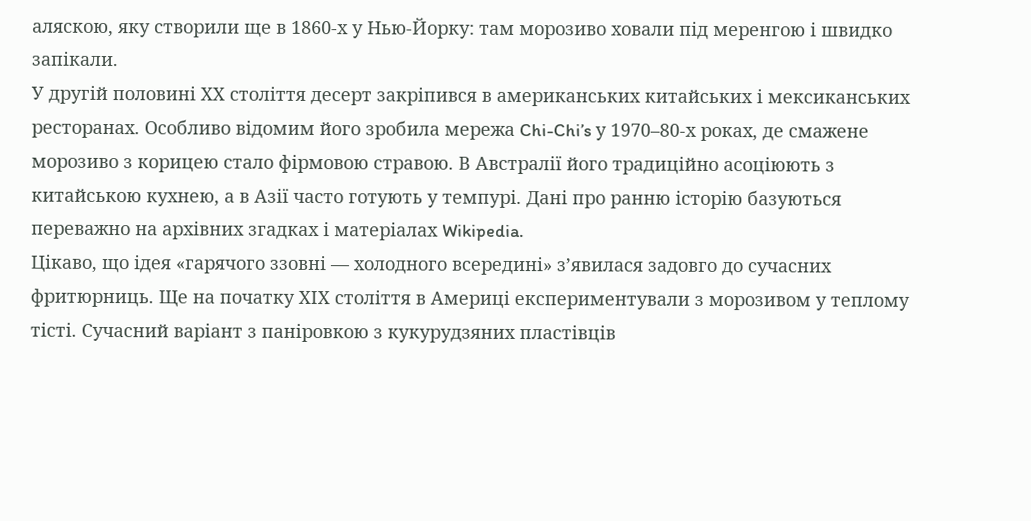аляскою, яку створили ще в 1860-х у Нью-Йорку: там морозиво ховали під меренгою і швидко запікали.
У другій половині ХХ століття десерт закріпився в американських китайських і мексиканських ресторанах. Особливо відомим його зробила мережа Chi-Chi’s у 1970–80-х роках, де смажене морозиво з корицею стало фірмовою стравою. В Австралії його традиційно асоціюють з китайською кухнею, а в Азії часто готують у темпурі. Дані про ранню історію базуються переважно на архівних згадках і матеріалах Wikipedia.
Цікаво, що ідея «гарячого ззовні — холодного всередині» з’явилася задовго до сучасних фритюрниць. Ще на початку ХІХ століття в Америці експериментували з морозивом у теплому тісті. Сучасний варіант з паніровкою з кукурудзяних пластівців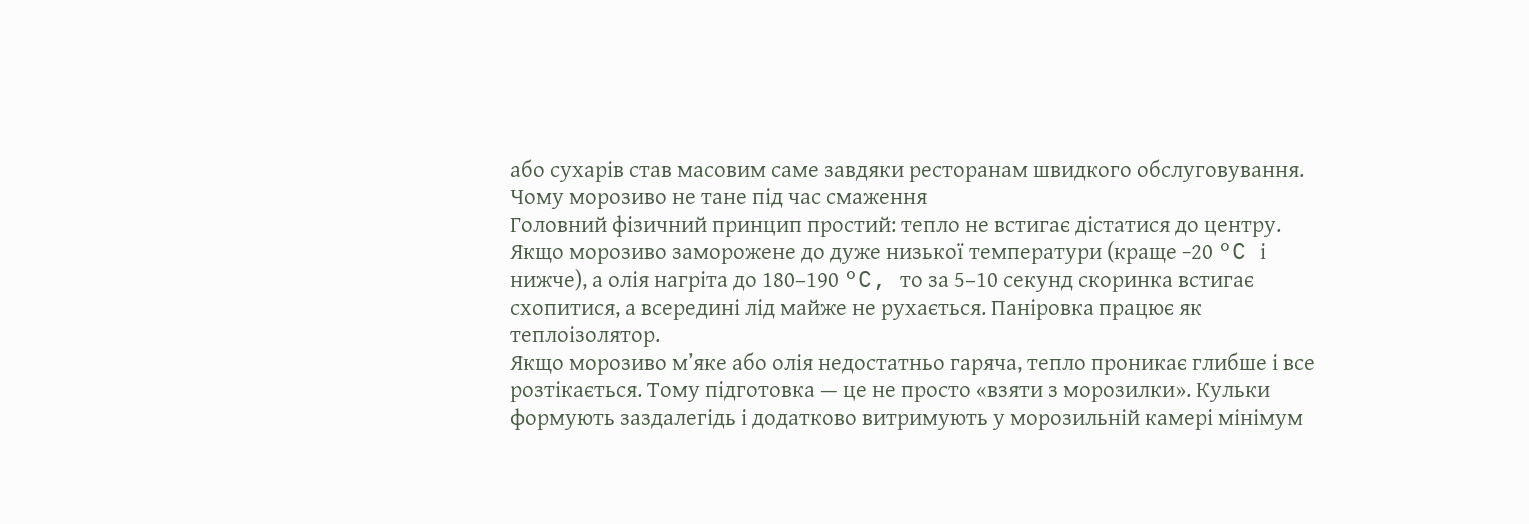або сухарів став масовим саме завдяки ресторанам швидкого обслуговування.
Чому морозиво не тане під час смаження
Головний фізичний принцип простий: тепло не встигає дістатися до центру. Якщо морозиво заморожене до дуже низької температури (краще −20 °C і нижче), а олія нагріта до 180–190 °C, то за 5–10 секунд скоринка встигає схопитися, а всередині лід майже не рухається. Паніровка працює як теплоізолятор.
Якщо морозиво м’яке або олія недостатньо гаряча, тепло проникає глибше і все розтікається. Тому підготовка — це не просто «взяти з морозилки». Кульки формують заздалегідь і додатково витримують у морозильній камері мінімум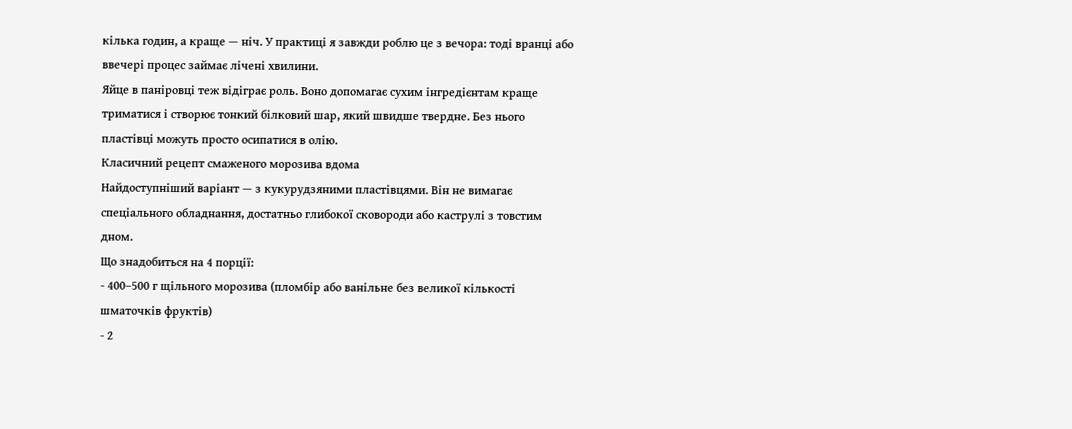кілька годин, а краще — ніч. У практиці я завжди роблю це з вечора: тоді вранці або ввечері процес займає лічені хвилини.
Яйце в паніровці теж відіграє роль. Воно допомагає сухим інгредієнтам краще триматися і створює тонкий білковий шар, який швидше твердне. Без нього пластівці можуть просто осипатися в олію.
Класичний рецепт смаженого морозива вдома
Найдоступніший варіант — з кукурудзяними пластівцями. Він не вимагає спеціального обладнання, достатньо глибокої сковороди або каструлі з товстим дном.
Що знадобиться на 4 порції:
- 400–500 г щільного морозива (пломбір або ванільне без великої кількості шматочків фруктів)
- 2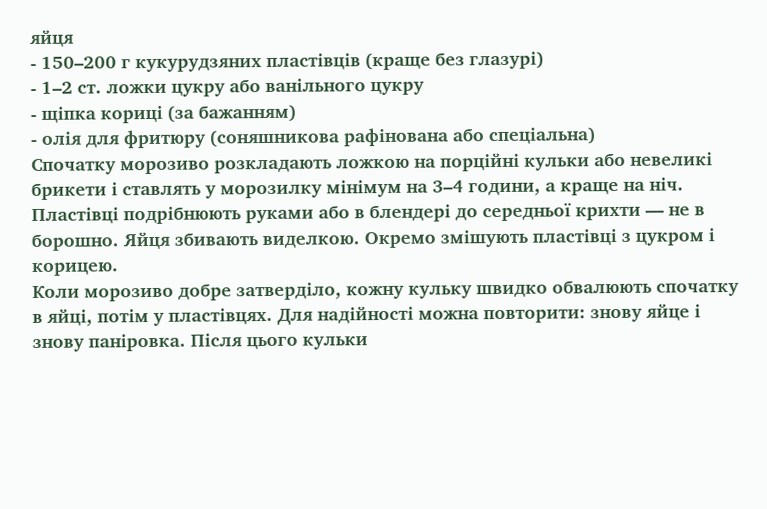яйця
- 150–200 г кукурудзяних пластівців (краще без глазурі)
- 1–2 ст. ложки цукру або ванільного цукру
- щіпка кориці (за бажанням)
- олія для фритюру (соняшникова рафінована або спеціальна)
Спочатку морозиво розкладають ложкою на порційні кульки або невеликі брикети і ставлять у морозилку мінімум на 3–4 години, а краще на ніч. Пластівці подрібнюють руками або в блендері до середньої крихти — не в борошно. Яйця збивають виделкою. Окремо змішують пластівці з цукром і корицею.
Коли морозиво добре затверділо, кожну кульку швидко обвалюють спочатку в яйці, потім у пластівцях. Для надійності можна повторити: знову яйце і знову паніровка. Після цього кульки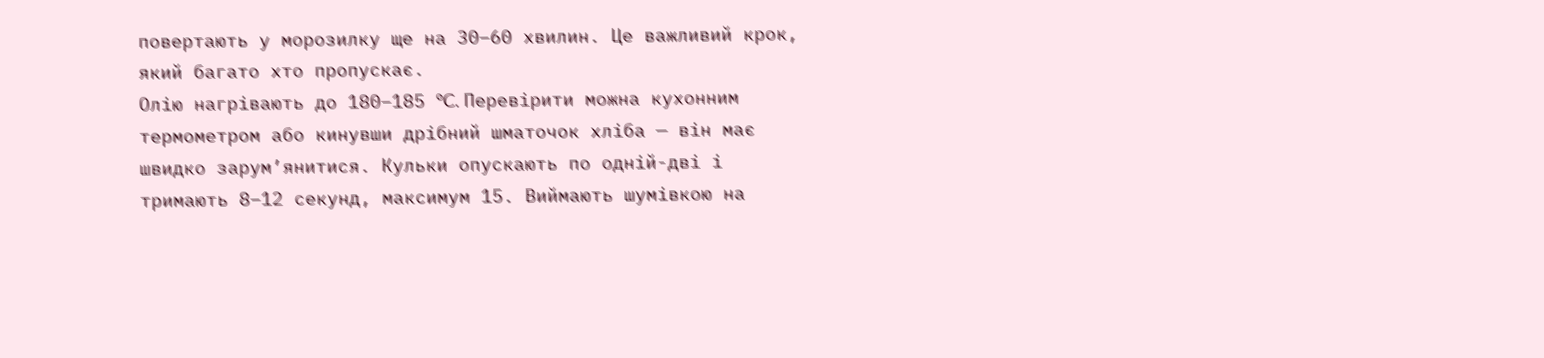повертають у морозилку ще на 30–60 хвилин. Це важливий крок, який багато хто пропускає.
Олію нагрівають до 180–185 °C. Перевірити можна кухонним термометром або кинувши дрібний шматочок хліба — він має швидко зарум’янитися. Кульки опускають по одній-дві і тримають 8–12 секунд, максимум 15. Виймають шумівкою на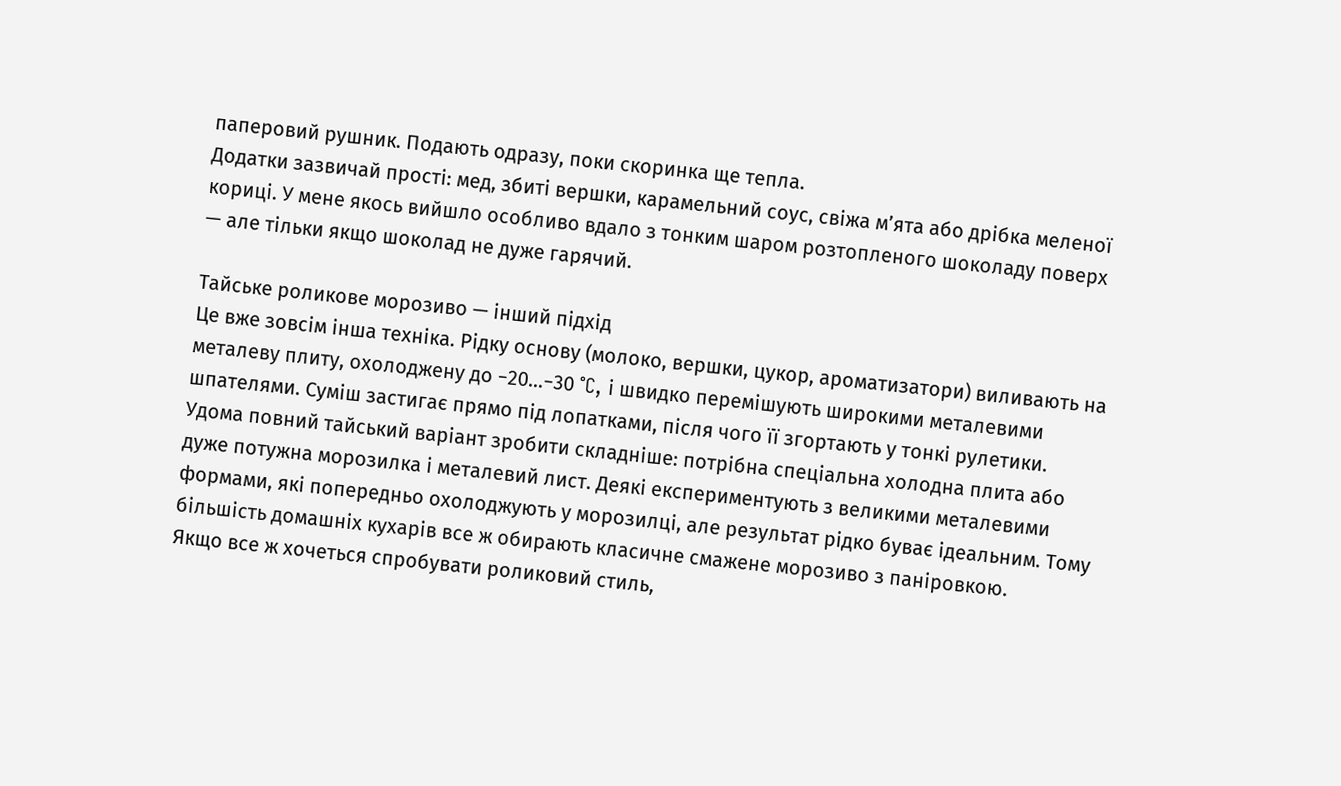паперовий рушник. Подають одразу, поки скоринка ще тепла.
Додатки зазвичай прості: мед, збиті вершки, карамельний соус, свіжа м’ята або дрібка меленої кориці. У мене якось вийшло особливо вдало з тонким шаром розтопленого шоколаду поверх — але тільки якщо шоколад не дуже гарячий.

Тайське роликове морозиво — інший підхід
Це вже зовсім інша техніка. Рідку основу (молоко, вершки, цукор, ароматизатори) виливають на металеву плиту, охолоджену до −20…−30 °C, і швидко перемішують широкими металевими шпателями. Суміш застигає прямо під лопатками, після чого її згортають у тонкі рулетики.
Удома повний тайський варіант зробити складніше: потрібна спеціальна холодна плита або дуже потужна морозилка і металевий лист. Деякі експериментують з великими металевими формами, які попередньо охолоджують у морозилці, але результат рідко буває ідеальним. Тому більшість домашніх кухарів все ж обирають класичне смажене морозиво з паніровкою.
Якщо все ж хочеться спробувати роликовий стиль,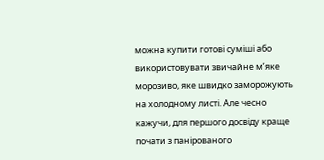можна купити готові суміші або використовувати звичайне м’яке морозиво, яке швидко заморожують на холодному листі. Але чесно кажучи, для першого досвіду краще почати з панірованого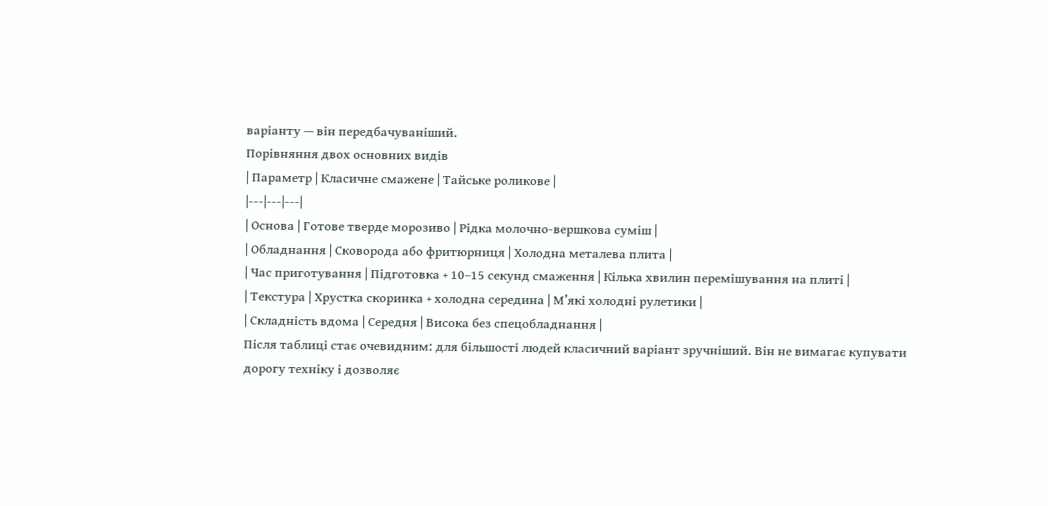варіанту — він передбачуваніший.
Порівняння двох основних видів
| Параметр | Класичне смажене | Тайське роликове |
|---|---|---|
| Основа | Готове тверде морозиво | Рідка молочно-вершкова суміш |
| Обладнання | Сковорода або фритюрниця | Холодна металева плита |
| Час приготування | Підготовка + 10–15 секунд смаження | Кілька хвилин перемішування на плиті |
| Текстура | Хрустка скоринка + холодна середина | М’які холодні рулетики |
| Складність вдома | Середня | Висока без спецобладнання |
Після таблиці стає очевидним: для більшості людей класичний варіант зручніший. Він не вимагає купувати дорогу техніку і дозволяє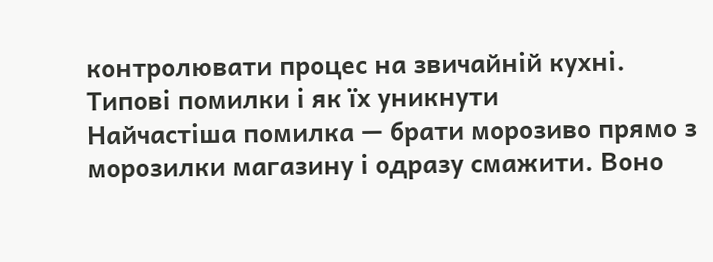контролювати процес на звичайній кухні.
Типові помилки і як їх уникнути
Найчастіша помилка — брати морозиво прямо з морозилки магазину і одразу смажити. Воно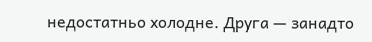недостатньо холодне. Друга — занадто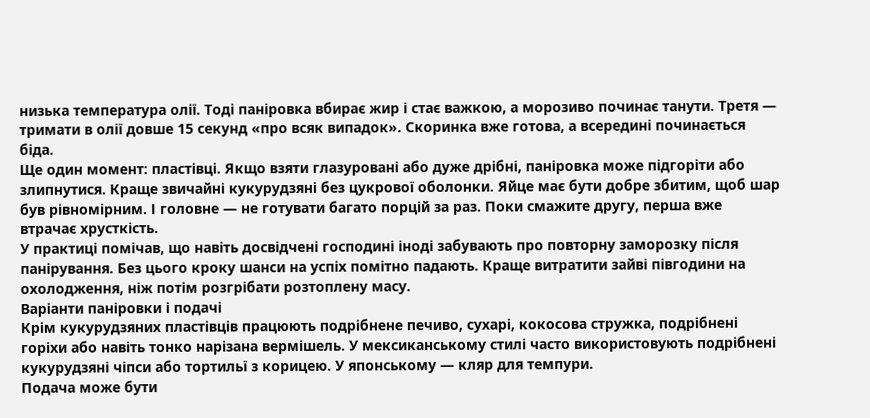низька температура олії. Тоді паніровка вбирає жир і стає важкою, а морозиво починає танути. Третя — тримати в олії довше 15 секунд «про всяк випадок». Скоринка вже готова, а всередині починається біда.
Ще один момент: пластівці. Якщо взяти глазуровані або дуже дрібні, паніровка може підгоріти або злипнутися. Краще звичайні кукурудзяні без цукрової оболонки. Яйце має бути добре збитим, щоб шар був рівномірним. І головне — не готувати багато порцій за раз. Поки смажите другу, перша вже втрачає хрусткість.
У практиці помічав, що навіть досвідчені господині іноді забувають про повторну заморозку після панірування. Без цього кроку шанси на успіх помітно падають. Краще витратити зайві півгодини на охолодження, ніж потім розгрібати розтоплену масу.
Варіанти паніровки і подачі
Крім кукурудзяних пластівців працюють подрібнене печиво, сухарі, кокосова стружка, подрібнені горіхи або навіть тонко нарізана вермішель. У мексиканському стилі часто використовують подрібнені кукурудзяні чіпси або тортильї з корицею. У японському — кляр для темпури.
Подача може бути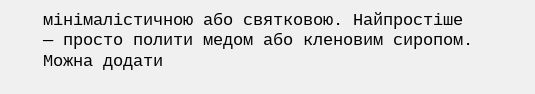мінімалістичною або святковою. Найпростіше — просто полити медом або кленовим сиропом. Можна додати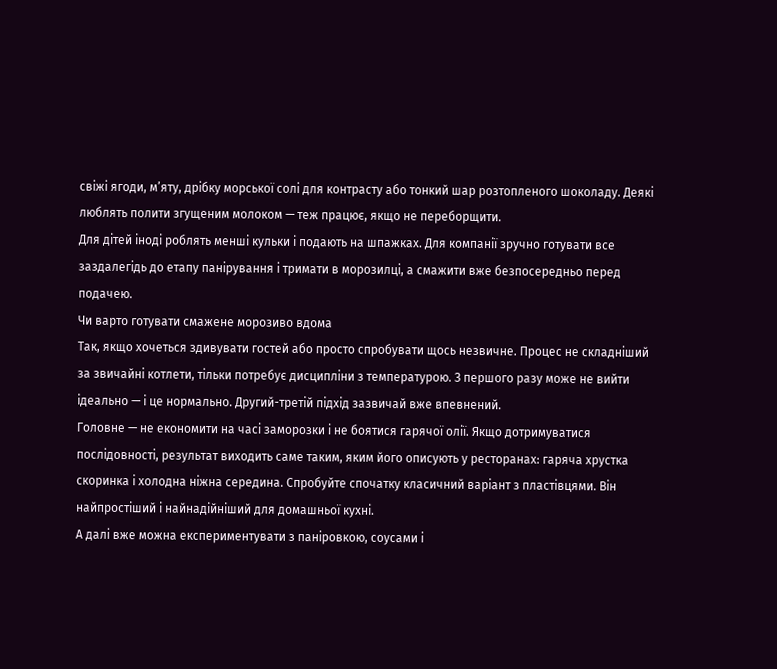свіжі ягоди, м’яту, дрібку морської солі для контрасту або тонкий шар розтопленого шоколаду. Деякі люблять полити згущеним молоком — теж працює, якщо не переборщити.
Для дітей іноді роблять менші кульки і подають на шпажках. Для компанії зручно готувати все заздалегідь до етапу панірування і тримати в морозилці, а смажити вже безпосередньо перед подачею.
Чи варто готувати смажене морозиво вдома
Так, якщо хочеться здивувати гостей або просто спробувати щось незвичне. Процес не складніший за звичайні котлети, тільки потребує дисципліни з температурою. З першого разу може не вийти ідеально — і це нормально. Другий-третій підхід зазвичай вже впевнений.
Головне — не економити на часі заморозки і не боятися гарячої олії. Якщо дотримуватися послідовності, результат виходить саме таким, яким його описують у ресторанах: гаряча хрустка скоринка і холодна ніжна середина. Спробуйте спочатку класичний варіант з пластівцями. Він найпростіший і найнадійніший для домашньої кухні.
А далі вже можна експериментувати з паніровкою, соусами і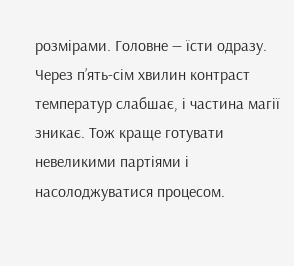розмірами. Головне — їсти одразу. Через п’ять-сім хвилин контраст температур слабшає, і частина магії зникає. Тож краще готувати невеликими партіями і насолоджуватися процесом.